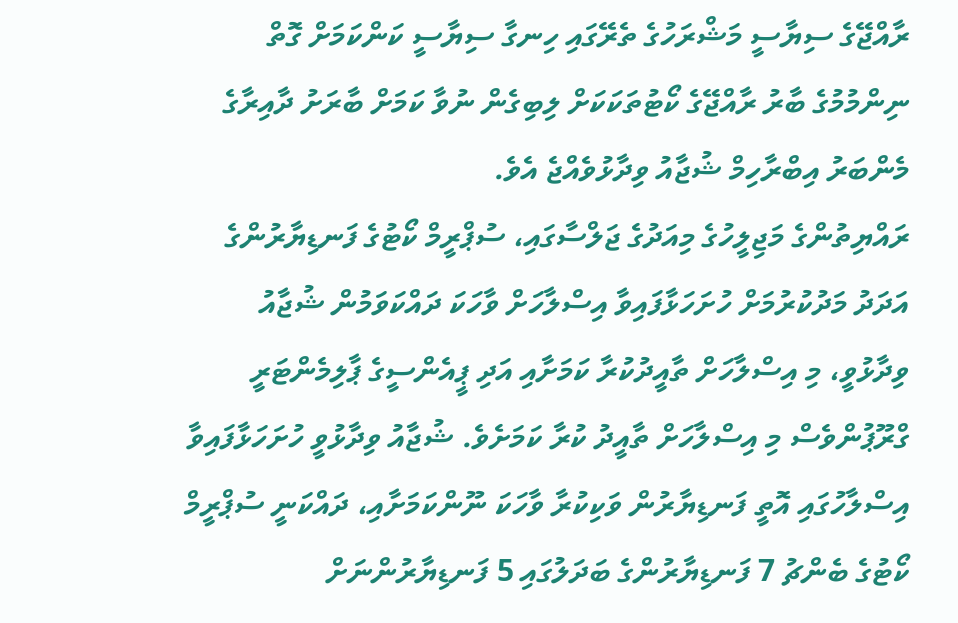ރާއްޖޭގެ ސިޔާސީ މަޝްރަހުގެ ތެރޭގައި ހިނގާ ސިޔާސީ ކަންކަމަށް ގޮތް ނިންމުމުގެ ބާރު ރާއްޖޭގެ ކޯޓުތަކަކަށް ލިބިގެން ނުވާ ކަމަށް ބާރަށު ދާއިރާގެ މެންބަރު އިބްރާހިމް ޝުޖާއު ވިދާޅުވެއްޖެ އެވެ.
ރައްޔިތުންގެ މަޖިލީހުގެ މިއަދުގެ ޖަލްސާގައި، ސުޕްރީމް ކޯޓުގެ ފަނޑިޔާރުންގެ އަދަދު މަދުކުރުމަށް ހުށަހަޅާފައިވާ އިސްލާހަށް ވާހަކަ ދައްކަވަމުން ޝުޖާއު ވިދާޅުވީ، މި އިސްލާހަށް ތާއީދުކުރާ ކަމަށާއި އަދި ޕީއެންސީގެ ޕާލިމެންޓަރީ ގްރޫޕުންވެސް މި އިސްލާހަށް ތާއީދު ކުރާ ކަމަށެވެ. ޝުޖާއު ވިދާޅުވީ ހުށަހަޅާފައިވާ އިސްލާހުގައި އޮތީ ފަނޑިޔާރުން ވަކިކުރާ ވާހަކަ ނޫންކަމަށާއި، ދައްކަނީ ސުޕްރީމް ކޯޓުގެ ބެންޗު 7 ފަނޑިޔާރުންގެ ބަދަލުގައި 5 ފަނޑިޔާރުންނަށް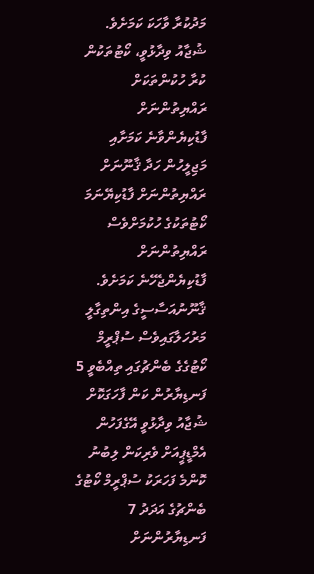މަދުކުރާ ވާހަކަ ކަމަށެވެ.
ޝުޖާއު ވިދާޅުވީ، ކޯޓުތަކުން ކުރާ ހުކުންތަކަށް ރައްޔިތުންނަށް ފާޑުކިޔެންވާނެ ކަމަށާއި މަޖިލީހުން ހަދާ ޤާނޫނަށް ރައްޔިތުންނަށް ފާޑުކިޔޭނަމަ ކޯޓުތަކުގެ ހުކުމަށްވެސް ރައްޔިތުންނަށް ފާޑުކިޔެންޖެހޭނެ ކަމަށެވެ.
ޤާނޫނުއަސާސީގެ އިންތިގާލީ މަރުހަލާގައިވެސް ސުޕްރީމް ކޯޓުގެގެ ބެންޗުގައި ތިއްބެވީ 5 ފަނޑިޔާރުން ކަން ފާހަގަކޮށް ޝުޖާއު ވިދާޅުވީ އޭގެފަހުން އެމްޑީޕީއަށް ވެރިކަން ލިބުނު ކޮންމެ ފަހަރަކު ސުޕްރީމް ކޯޓުގެ ބެންޗުގެ އަދަދު 7 ފަނޑިޔާރުންނަށް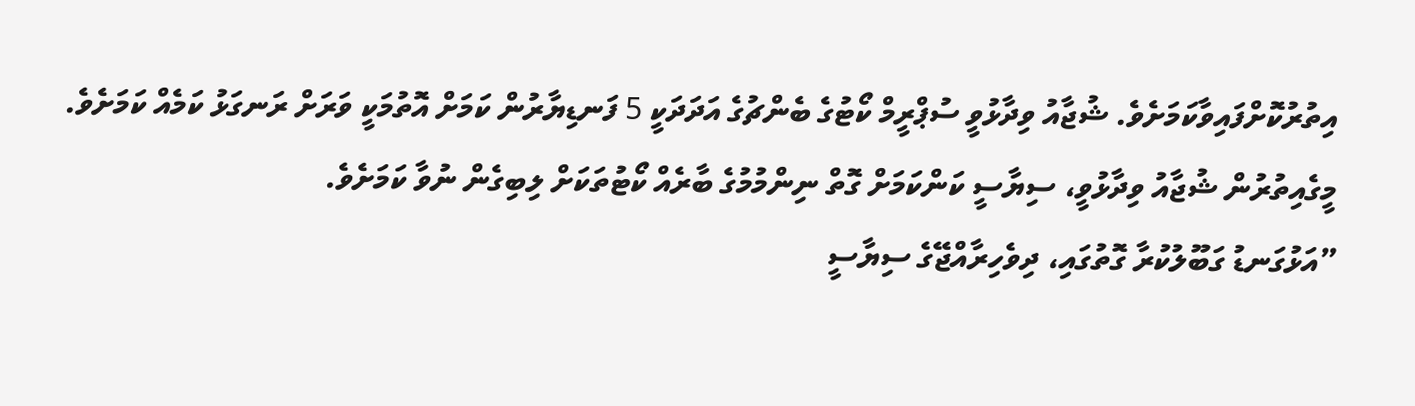އިތުރުކޮށްފައިވާކަމަށެވެ. ޝުޖާއު ވިދާޅުވީ ސުޕްރީމް ކޯޓުގެ ބެންޗުގެ އަދަދަކީ 5 ފަނޑިޔާރުން ކަމަށް އޮތުމަކީ ވަރަށް ރަނގަޅު ކަމެއް ކަމަށެވެ.
މީގެއިތުރުން ޝުޖާއު ވިދާޅުވީ، ސިޔާސީ ކަންކަމަށް ގޮތް ނިންމުމުގެ ބާރެއް ކޯޓުތަކަށް ލިބިގެން ނުވާ ކަމަށެވެ.
”އަޅުގަނޑު ގަބޫލުކުރާ ގޮތުގައި، ދިވެހިރާއްޖޭގެ ސިޔާސީ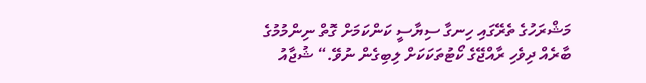މަޝްރަހުގެ ތެރޭގައި ހިނގާ ސިޔާސީ ކަންކަމަށް ގޮތް ނިންމުމުގެ ބާރެއް ދިވެހި ރާއްޖޭގެ ކޯޓުތަކަކަށް ލިބިގެން ނުވޭ.“ ޝުޖާއު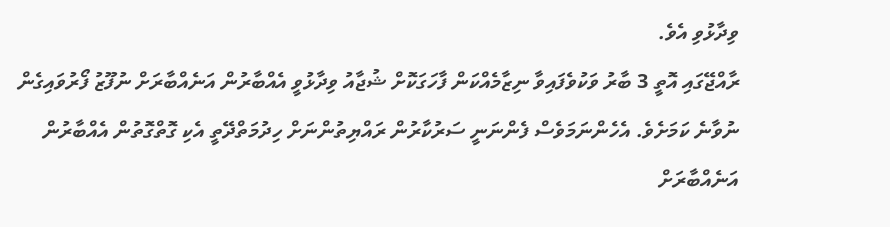ވިދާޅުވި އެވެ.
ރާއްޖޭގައި އޮތީ 3 ބާރު ވަކުވެފައިވާ ނިޒާމެއްކަން ފާހަގަކޮށް ޝުޖާއު ވިދާޅުވީ އެއްބާރުން އަނެއްބާރަށް ނުފޫޒު ފޯރުވައިގެން ނުވާނެ ކަމަށެވެ. އެހެންނަމަވެސް ފެންނަނީ ސަރުކާރުން ރައްޔިތުންނަށް ހިދުމަތްދޭތީ އެކި ގޮތްގޮތުން އެއްބާރުން އަނެއްބާރަށް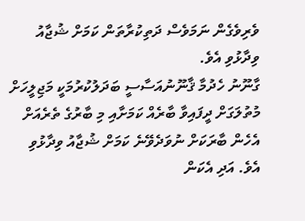ވެރިވެގެން ނަމަވެސް ދަތިކުރާތަން ކަމަށް ޝުޖާއު ވިދާޅުވި އެވެ.
ގާނޫނު ހެދުމާ ޤާނޫނުއަސާސީ ބަދަލުކުރުމަކީ މަޖިލީހަށް މުތުލަގަށް ދީފައިވާ ބާރެއް ކަމަށާއި މި ބާރުގެ ތެރެއަށް އެހެން ބާރަކަށް ނުވަދެވޭނެ ކަމަށް ޝުޖާއު ވިދާޅުވި އެވެ. އަދި އެކަން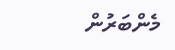މެންބަރުން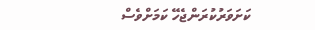ކަށަވަރުކުރަންޖެހޭ ކަމަށްވެސް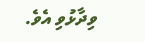ވިދާޅުވި އެވެ.